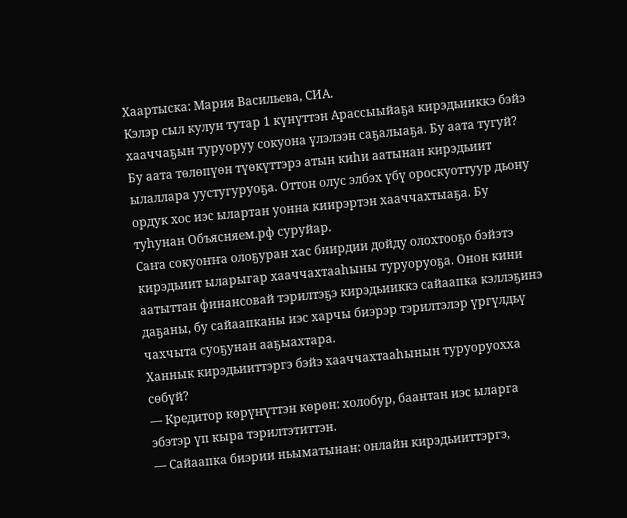Хаартыска: Мария Васильева, СИА.
Кэлэр сыл кулун тутар 1 күнүттэн Арассыыйаҕа кирэдьииккэ бэйэ хааччаҕын туруоруу сокуона үлэлээн саҕалыаҕа. Бу аата тугуй?
Бу аата төлөпүөн түөкүттэрэ атын киһи аатынан кирэдьиит ылаллара уустугуруоҕа. Оттон олус элбэх үбү ороскуоттуур дьону ордук хос иэс ылартан уонна киирэртэн хааччахтыаҕа. Бу туһунан Объясняем.рф суруйар.
Саҥа сокуоҥҥа олоҕуран хас биирдии дойду олохтооҕо бэйэтэ кирэдьиит ыларыгар хааччахтааһыны туруоруоҕа. Онон кини аатыттан финансовай тэрилтэҕэ кирэдьииккэ сайаапка кэллэҕинэ даҕаны, бу сайаапканы иэс харчы биэрэр тэрилтэлэр үргүлдьү чахчыта суоҕунан ааҕыахтара.
Ханнык кирэдьииттэргэ бэйэ хааччахтааһынын туруоруохха сөбүй?
— Кредитор көрүҥүттэн көрөн: холобур, баантан иэс ыларга эбэтэр үп кыра тэрилтэтиттэн.
— Сайаапка биэрии ньыматынан: онлайн кирэдьииттэргэ,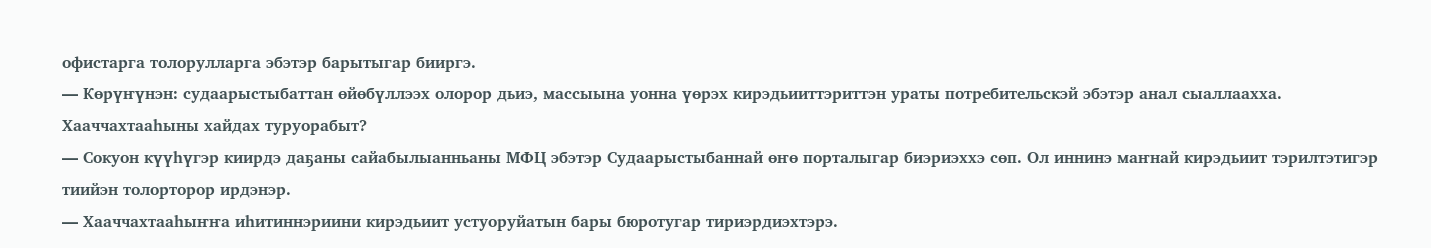офистарга толорулларга эбэтэр барытыгар бииргэ.
— Көрүҥүнэн: судаарыстыбаттан өйөбүллээх олорор дьиэ, массыына уонна үөрэх кирэдьииттэриттэн ураты потребительскэй эбэтэр анал сыаллаахха.
Хааччахтааһыны хайдах туруорабыт?
— Сокуон күүһүгэр киирдэ даҕаны сайабылыанньаны МФЦ эбэтэр Судаарыстыбаннай өҥө порталыгар биэриэххэ сөп. Ол иннинэ маҥнай кирэдьиит тэрилтэтигэр тиийэн толорторор ирдэнэр.
— Хааччахтааһыҥҥа иһитиннэриини кирэдьиит устуоруйатын бары бюротугар тириэрдиэхтэрэ.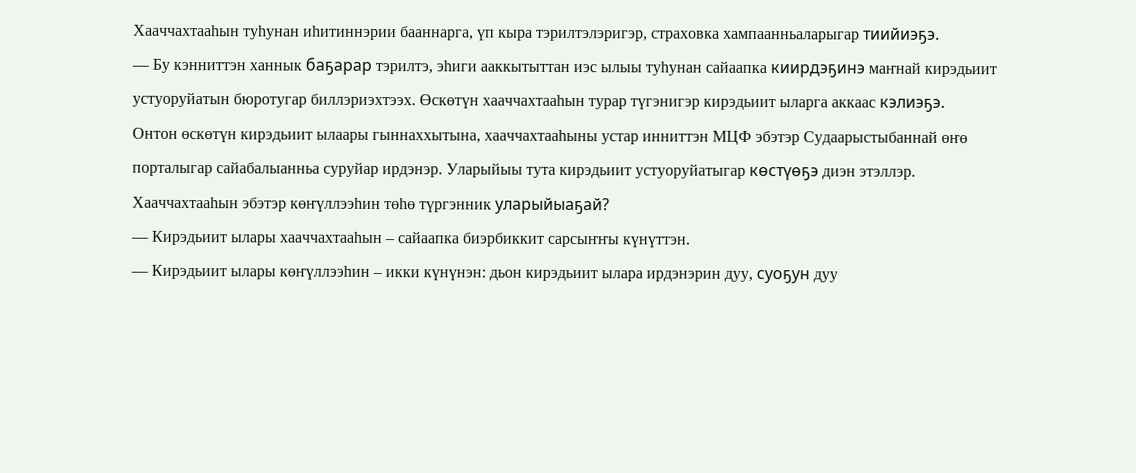Хааччахтааһын туһунан иһитиннэрии бааннарга, үп кыра тэрилтэлэригэр, страховка хампаанньаларыгар тиийиэҕэ.
— Бу кэнниттэн ханнык баҕарар тэрилтэ, эһиги ааккытыттан иэс ылыы туһунан сайаапка киирдэҕинэ маҥнай кирэдьиит устуоруйатын бюротугар биллэриэхтээх. Өскөтүн хааччахтааһын турар түгэнигэр кирэдьиит ыларга аккаас кэлиэҕэ.
Онтон өскөтүн кирэдьиит ылаары гыннаххытына, хааччахтааһыны устар инниттэн МЦФ эбэтэр Судаарыстыбаннай өҥө порталыгар сайабалыанньа суруйар ирдэнэр. Уларыйыы тута кирэдьиит устуоруйатыгар көстүөҕэ диэн этэллэр.
Хааччахтааһын эбэтэр көҥүллээһин төһө түргэнник уларыйыаҕай?
— Кирэдьиит ылары хааччахтааһын – сайаапка биэрбиккит сарсыҥҥы күнүттэн.
— Кирэдьиит ылары көҥүллээһин – икки күнүнэн: дьон кирэдьиит ылара ирдэнэрин дуу, суоҕун дуу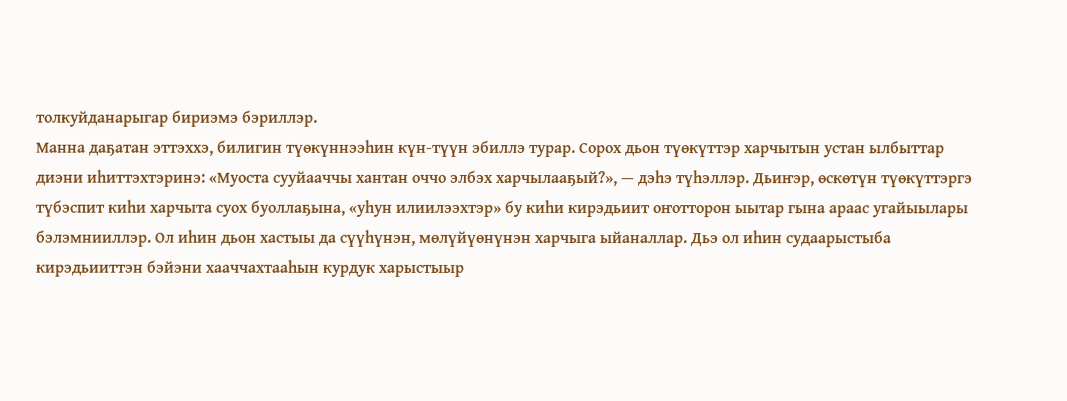толкуйданарыгар бириэмэ бэриллэр.
Манна даҕатан эттэххэ, билигин түөкүннээһин күн-түүн эбиллэ турар. Сорох дьон түөкүттэр харчытын устан ылбыттар диэни иһиттэхтэринэ: «Муоста сууйааччы хантан оччо элбэх харчылааҕый?», — дэһэ түһэллэр. Дьиҥэр, өскөтүн түөкүттэргэ түбэспит киһи харчыта суох буоллаҕына, «уһун илиилээхтэр» бу киһи кирэдьиит оҥотторон ыытар гына араас угайыылары бэлэмнииллэр. Ол иһин дьон хастыы да сүүһүнэн, мөлүйүөнүнэн харчыга ыйаналлар. Дьэ ол иһин судаарыстыба кирэдьииттэн бэйэни хааччахтааһын курдук харыстыыр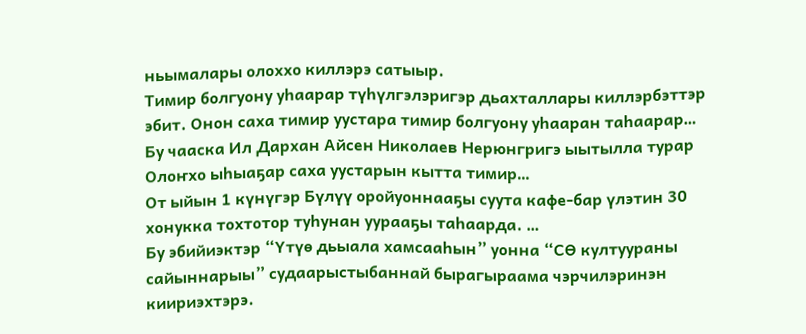ньымалары олоххо киллэрэ сатыыр.
Тимир болгуону уһаарар түһүлгэлэригэр дьахталлары киллэрбэттэр эбит. Онон саха тимир уустара тимир болгуону уһааран таһаарар…
Бу чааска Ил Дархан Айсен Николаев Нерюнгригэ ыытылла турар Олоҥхо ыһыаҕар саха уустарын кытта тимир…
От ыйын 1 күнүгэр Бүлүү оройуоннааҕы суута кафе-бар үлэтин 30 хонукка тохтотор туһунан уурааҕы таһаарда. …
Бу эбийиэктэр “Үтүө дьыала хамсааһын” уонна “СӨ култуураны сайыннарыы” судаарыстыбаннай бырагыраама чэрчилэринэн киириэхтэрэ.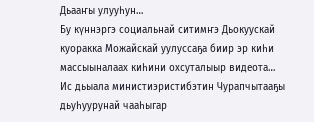Дьааҥы улууһун…
Бу күннэргэ социальнай ситимҥэ Дьокуускай куоракка Можайскай уулуссаҕа биир эр киһи массыыналаах киһини охсуталыыр видеота…
Ис дьыала министиэристибэтин Чурапчытааҕы дьуһуурунай чааһыгар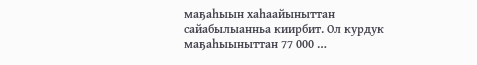маҕаһыын хаһаайыныттан сайабылыанньа киирбит. Ол курдук маҕаһыыныттан 77 000 …